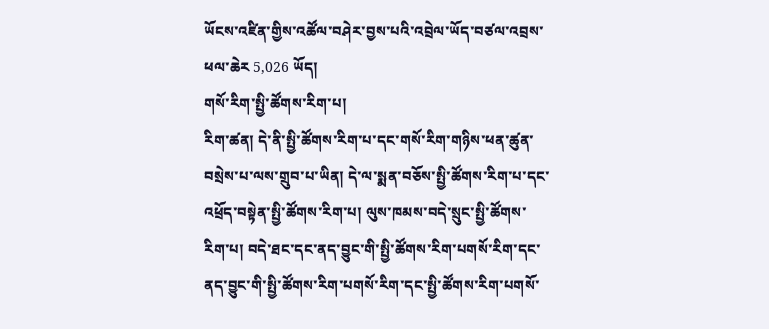ཡོངས་འཛིན་གྱིས་འཚོལ་བཤེར་བྱས་པའི་འབྲེལ་ཡོད་བཙལ་འབྲས་ཕལ་ཆེར 5,026 ཡོད།
གསོ་རིག་སྤྱི་ཚོགས་རིག་པ།
རིག་ཚན། དེ་ནི་སྤྱི་ཚོགས་རིག་པ་དང་གསོ་རིག་གཉིས་ཕན་ཚུན་བསྲེས་པ་ལས་གྲུབ་པ་ཡིན། དེ་ལ་སྨན་བཅོས་སྤྱི་ཚོགས་རིག་པ་དང་འཕྲོད་བསྟེན་སྤྱི་ཚོགས་རིག་པ། ལུས་ཁམས་བདེ་སྲུང་སྤྱི་ཚོགས་རིག་པ། བདེ་ཐང་དང་ནད་བྱུང་གི་སྤྱི་ཚོགས་རིག་པགསོ་རིག་དང་ནད་བྱུང་གི་སྤྱི་ཚོགས་རིག་པགསོ་རིག་དང་སྤྱི་ཚོགས་རིག་པགསོ་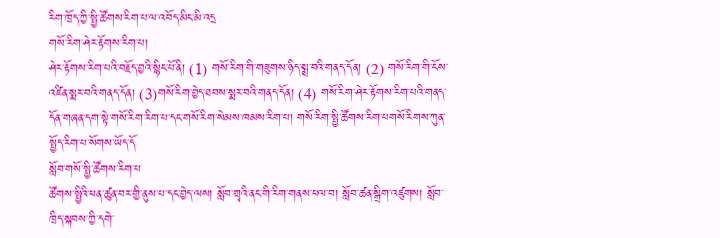རིག་ཁྲོད་ཀྱི་སྤྱི་ཚོགས་རིག་པ་ལ་འབོད་མིང་མི་འདྲ
གསོ་རིག་ཤེར་རྟོགས་རིག་པ།
ཤེར་རྟོགས་རིག་པའི་བརྗོད་བྱའི་སྙིང་པོ་ནི། (1) གསོ་རིག་གི་གཟུགས་ཉིད་སྨྲ་བའི་གནད་དོན། (2) གསོ་རིག་གི་ངོས་འཛིན་སྨར་བའི་གནད་དོན། (3)གསོ་རིག་བྱེད་ཐབས་སྨར་བའི་གནད་དོན། (4) གསོ་རིག་ཤེར་རྟོགས་རིག་པའི་གནད་དོན་གཞན་དག་སྟེ་གསོ་རིག་རིག་པ་དང་གསོ་རིག་སེམས་ཁམས་རིག་པ། གསོ་རིག་སྤྱི་ཚོགས་རིག་པགསོ་རིགས་ཀུན་སྤྱོད་རིག་པ་སོགས་ཡོད་དོ
སློབ་གསོ་སྤྱི་ཚོགས་རིག་པ
ཚོགས་སྤྱིའི་ཕན་ཚུན་བར་གྱི་ནུས་པ་དང་བྱེད་ལས། སློབ་གྲྭའི་ནང་གི་རིག་གནས་ཕལ་བ། སློབ་ཚན་སྒྲིག་འཛུགས། སློབ་ཁྲིད་སྐབས་ཀྱི་དགེ་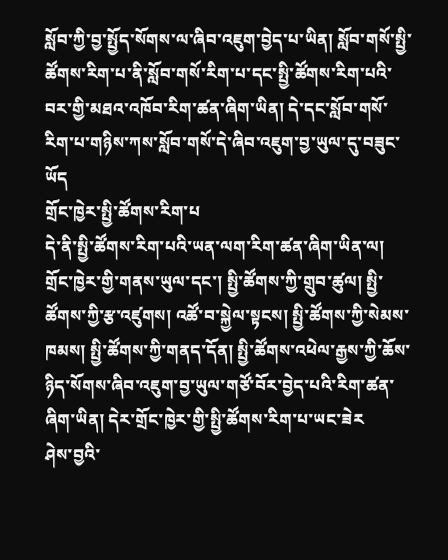སློབ་ཀྱི་བྱ་སྤྱོད་སོགས་ལ་ཞིབ་འཇུག་བྱེད་པ་ཡིན། སློབ་གསོ་སྤྱི་ཚོགས་རིག་པ་ནི་སློབ་གསོ་རིག་པ་དང་སྤྱི་ཚོགས་རིག་པའི་བར་གྱི་མཐའ་འཁོབ་རིག་ཚན་ཞིག་ཡིན། དེ་དང་སློབ་གསོ་རིག་པ་གཉིས་ཀས་སློབ་གསོ་དེ་ཞིབ་འཇུག་བྱ་ཡུལ་དུ་བཟུང་ཡོད
གྲོང་ཁྱེར་སྤྱི་ཚོགས་རིག་པ
དེ་ནི་སྤྱི་ཚོགས་རིག་པའི་ཡན་ལག་རིག་ཚན་ཞིག་ཡིན་ལ། གྲོང་ཁྱེར་གྱི་གནས་ཡུལ་དང་། སྤྱི་ཚོགས་ཀྱི་གྲུབ་ཚུལ། སྤྱི་ཚོགས་ཀྱི་རྩ་འཛུགས། འཚོ་བ་སྐྱེལ་སྟངས། སྤྱི་ཚོགས་ཀྱི་སེམས་ཁམས། སྤྱི་ཚོགས་ཀྱི་གནད་དོན། སྤྱི་ཚོགས་འཕེལ་རྒྱས་ཀྱི་ཆོས་ཉིད་སོགས་ཞིབ་འཇུག་བྱ་ཡུལ་གཙོ་བོར་བྱེད་པའི་རིག་ཚན་ཞིག་ཡིན། དེར་གྲོང་ཁྱེར་གྱི་སྤྱི་ཚོགས་རིག་པ་ཡང་ཟེར
ཤེས་བྱའི་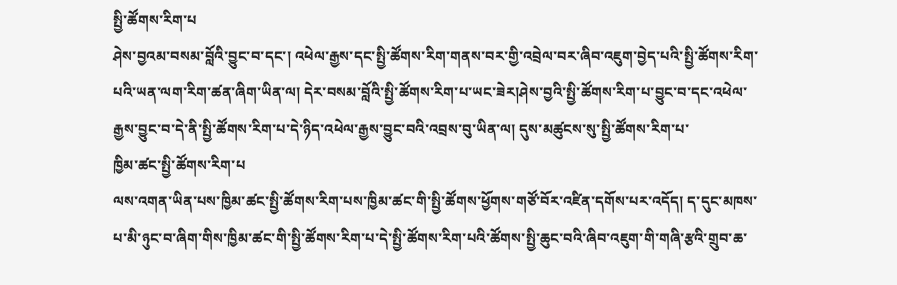སྤྱི་ཚོགས་རིག་པ
ཤེས་བྱའམ་བསམ་བློའི་བྱུང་བ་དང་། འཕེལ་རྒྱས་དང་སྤྱི་ཚོགས་རིག་གནས་བར་གྱི་འབྲེལ་བར་ཞིབ་འཇུག་བྱེད་པའི་སྤྱི་ཚོགས་རིག་པའི་ཡན་ལག་རིག་ཚན་ཞིག་ཡིན་ལ། དེར་བསམ་བློའི་སྤྱི་ཚོགས་རིག་པ་ཡང་ཟེར།ཤེས་བྱའི་སྤྱི་ཚོགས་རིག་པ་བྱུང་བ་དང་འཕེལ་རྒྱས་བྱུང་བ་དེ་ནི་སྤྱི་ཚོགས་རིག་པ་དེ་ཉིད་འཕེལ་རྒྱས་བྱུང་བའི་འབྲས་བུ་ཡིན་ལ། དུས་མཚུངས་སུ་སྤྱི་ཚོགས་རིག་པ་
ཁྱིམ་ཚང་སྤྱི་ཚོགས་རིག་པ
ལས་འགན་ཡིན་པས་ཁྱིམ་ཚང་སྤྱི་ཚོགས་རིག་པས་ཁྱིམ་ཚང་གི་སྤྱི་ཚོགས་ཕྱོགས་གཙོ་བོར་འཛིན་དགོས་པར་འདོད། ད་དུང་མཁས་པ་མི་ཉུང་བ་ཞིག་གིས་ཁྱིམ་ཚང་གི་སྤྱི་ཚོགས་རིག་པ་དེ་སྤྱི་ཚོགས་རིག་པའི་ཚོགས་སྤྱི་ཆུང་བའི་ཞིབ་འཇུག་གི་གཞི་རྩའི་གྲུབ་ཆ་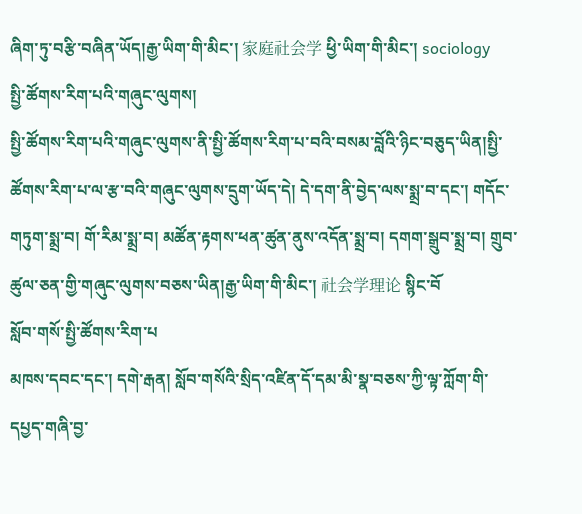ཞིག་ཏུ་བརྩི་བཞིན་ཡོད།རྒྱ་ཡིག་གི་མིང་། 家庭社会学 ཕྱི་ཡིག་གི་མིང་། sociology
སྤྱི་ཚོགས་རིག་པའི་གཞུང་ལུགས།
སྤྱི་ཚོགས་རིག་པའི་གཞུང་ལུགས་ནི་སྤྱི་ཚོགས་རིག་པ་བའི་བསམ་བློའི་ཉིང་བཅུད་ཡིན།སྤྱི་ཚོགས་རིག་པ་ལ་རྩ་བའི་གཞུང་ལུགས་དྲུག་ཡོད་དེ། དེ་དག་ནི་བྱེད་ལས་སྨྲ་བ་དང་། གདོང་གཏུག་སྨྲ་བ། གོ་རིམ་སྨྲ་བ། མཚོན་རྟགས་ཕན་ཚུན་ནུས་འདོན་སྨྲ་བ། དགག་སྒྲུབ་སྨྲ་བ། གྲུབ་ཚུལ་ཅན་གྱི་གཞུང་ལུགས་བཅས་ཡིན།རྒྱ་ཡིག་གི་མིང་། 社会学理论 སྙིང་བོ
སློབ་གསོ་སྤྱི་ཚོགས་རིག་པ
མཁས་དབང་དང་། དགེ་རྒན། སློབ་གསོའི་སྲིད་འཛིན་དོ་དམ་མི་སྣ་བཅས་ཀྱི་ལྟ་ཀློག་གི་དཔྱད་གཞི་བྱ་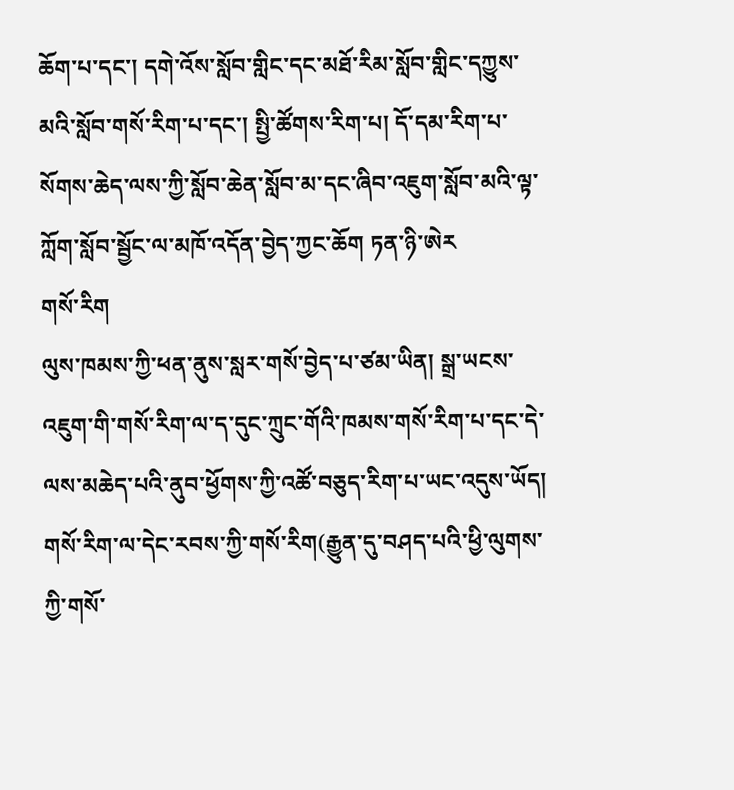ཆོག་པ་དང་། དགེ་འོས་སློབ་གླིང་དང་མཐོ་རིམ་སློབ་གླིང་དཀྱུས་མའི་སློབ་གསོ་རིག་པ་དང་། སྤྱི་ཚོགས་རིག་པ། དོ་དམ་རིག་པ་སོགས་ཆེད་ལས་ཀྱི་སློབ་ཆེན་སློབ་མ་དང་ཞིབ་འཇུག་སློབ་མའི་ལྟ་ཀློག་སློབ་སྦྱོང་ལ་མཁོ་འདོན་བྱེད་ཀྱང་ཆོག ཏན་ཉི་ཨེར
གསོ་རིག
ལུས་ཁམས་ཀྱི་ཕན་ནུས་སླར་གསོ་བྱེད་པ་ཙམ་ཡིན། སྒྲ་ཡངས་འཇུག་གི་གསོ་རིག་ལ་ད་དུང་ཀྲུང་གོའི་ཁམས་གསོ་རིག་པ་དང་དེ་ལས་མཆེད་པའི་ནུབ་ཕྱོགས་ཀྱི་འཚོ་བཅུད་རིག་པ་ཡང་འདུས་ཡོད། གསོ་རིག་ལ་དེང་རབས་ཀྱི་གསོ་རིག(རྒྱུན་དུ་བཤད་པའི་ཕྱི་ལུགས་ཀྱི་གསོ་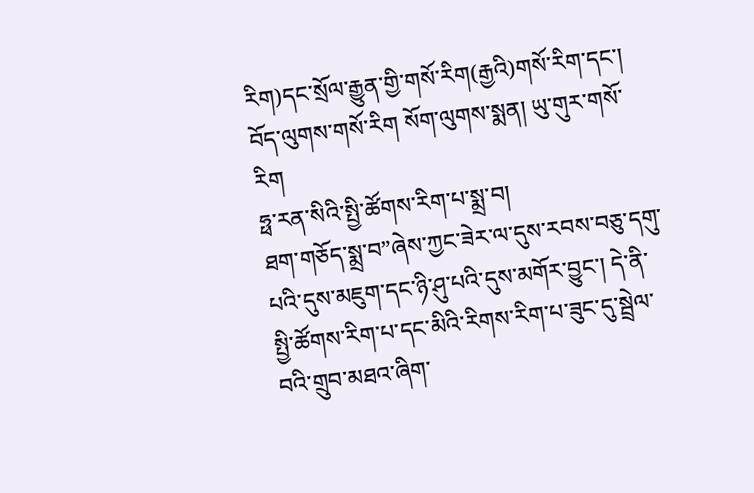རིག)དང་སྲོལ་རྒྱུན་གྱི་གསོ་རིག(རྒྱའི)གསོ་རིག་དང་། བོད་ལུགས་གསོ་རིག སོག་ལུགས་སྨན། ཡུ་གུར་གསོ་རིག
ཧྥ་རན་སིའི་སྤྱི་ཚོགས་རིག་པ་སྨྲ་བ།
ཐག་གཅོད་སྨྲ་བ”ཞེས་ཀྱང་ཟེར་ལ་དུས་རབས་བཅུ་དགུ་པའི་དུས་མཇུག་དང་ཉི་ཤུ་པའི་དུས་མགོར་བྱུང་། དེ་ནི་སྤྱི་ཚོགས་རིག་པ་དང་མིའི་རིགས་རིག་པ་ཟུང་དུ་སྦྲེལ་བའི་གྲུབ་མཐའ་ཞིག་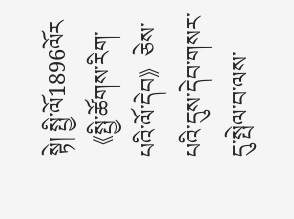སྟེ། སྤྱི་ལོ1896ལོར《སྤྱི་ཚོགས་རིག་པའི་ལོ་དེབ》ཅེས་པའི་དུས་དེབ་གསར་དུ་སྤེལ་བ་ལས་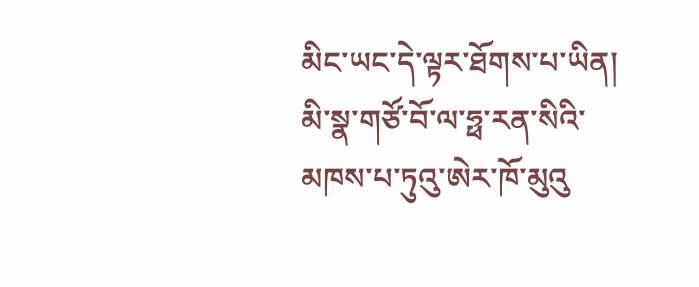མིང་ཡང་དེ་ལྟར་ཐོགས་པ་ཡིན། མི་སྣ་གཙོ་བོ་ལ་ཧྥ་རན་སིའི་མཁས་པ་ཏུའུ་ཨེར་ཁོ་མུའུ